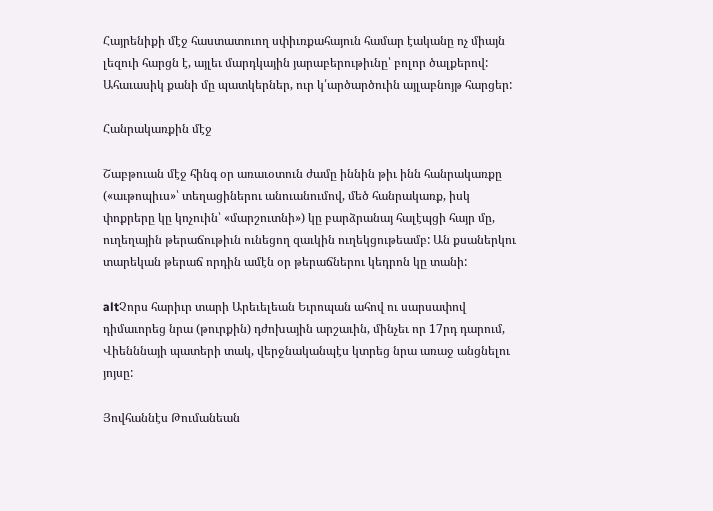Հայրենիքի մէջ հաստատուող սփիւռքահայուն համար էականը ոչ միայն լեզուի հարցն է, այլեւ մարդկային յարաբերութիւնը՝ բոլոր ծալքերով: Ահաւասիկ քանի մը պատկերներ, ուր կ՛արծարծուին այլաբնոյթ հարցեր:

Հանրակառքին մէջ

Շաբթուան մէջ հինգ օր առաւօտուն ժամը իննին թիւ ինն հանրակառքը («աւթոպիւս»՝ տեղացիներու անուանումով, մեծ հանրակառք, իսկ փոքրերը կը կոչուին՝ «մարշուտնի») կը բարձրանայ հալէպցի հայր մը, ուղեղային թերաճութիւն ունեցող զաւկին ուղեկցութեամբ: Ան քսաներկու տարեկան թերաճ որդին ամէն օր թերաճներու կեդրոն կը տանի:

altՉորս հարիւր տարի Արեւելեան Եւրոպան ահով ու սարսափով դիմաւորեց նրա (թուրքին) դժոխային արշաւին, մինչեւ որ 17րդ դարում, Վիենննայի պատերի տակ, վերջնականպէս կտրեց նրա առաջ անցնելու յոյսը:

Յովհաննէս Թումանեան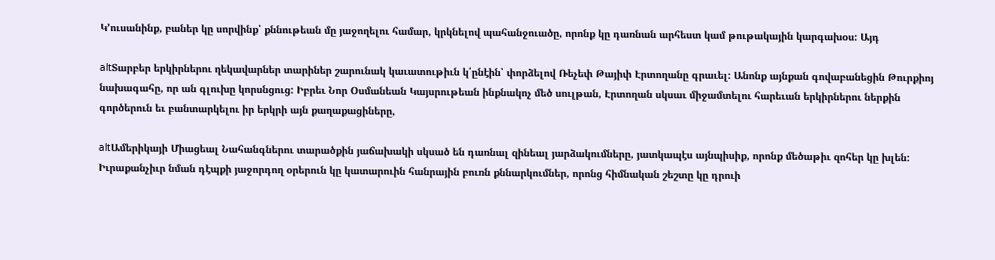Կ’ուսանինք, բաներ կը սորվինք՝ քննութեան մը յաջողելու համար, կրկնելով պահանջուածը, որոնք կը դառնան արհեստ կամ թութակային կարգախօս: Այդ

altՏարբեր երկիրներու ղեկավարներ տարիներ շարունակ կաւատութիւն կ՛ընէին՝ փորձելով Ռեչեփ Թայիփ Էրտողանը գրաւել: Անոնք այնքան գովաբանեցին Թուրքիոյ նախագահը, որ ան գլուխը կորսնցուց: Իբրեւ Նոր Օսմանեան Կայսրութեան ինքնակոչ մեծ սուլթան, Էրտողան սկսաւ միջամտելու հարեւան երկիրներու ներքին գործերուն եւ բանտարկելու իր երկրի այն քաղաքացիները,

altԱմերիկայի Միացեալ Նահանգներու տարածքին յաճախակի սկսած են դառնալ զինեալ յարձակումները, յատկապէս այնպիսիք, որոնք մեծաթիւ զոհեր կը խլեն: Իւրաքանչիւր նման դէպքի յաջորդող օրերուն կը կատարուին հանրային բուռն քննարկումներ, որոնց հիմնական շեշտը կը դրուի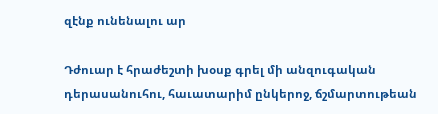զէնք ունենալու ար

Դժուար է հրաժեշտի խօսք գրել մի անզուգական դերասանուհու, հաւատարիմ ընկերոջ, ճշմարտութեան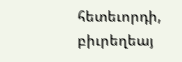հետեւորդի, բիւրեղեայ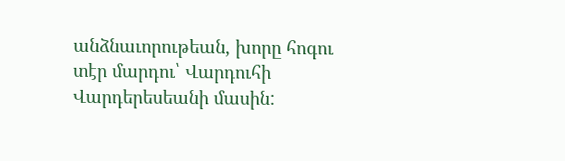անձնաւորութեան, խորը հոգու տէր մարդու՝ Վարդուհի Վարդերեսեանի մասին: